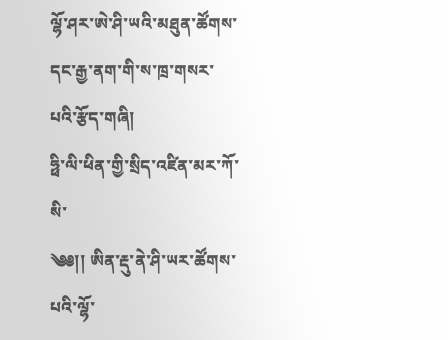ལྷོ་ཤར་ཨེ་ཤི་ཡའི་མཐུན་ཚོགས་དང་རྒྱ་ནག་གི་ས་ཁྲ་གསར་པའི་རྩོད་གཞི།
ཧྥི་ལི་ཕིན་གྱི་སྲིད་འཛིན་མར་ཀོ་སི་
༄༅།། ཨིན་རྡུ་ནེ་ཤི་ཡར་ཚོགས་པའི་ལྷོ་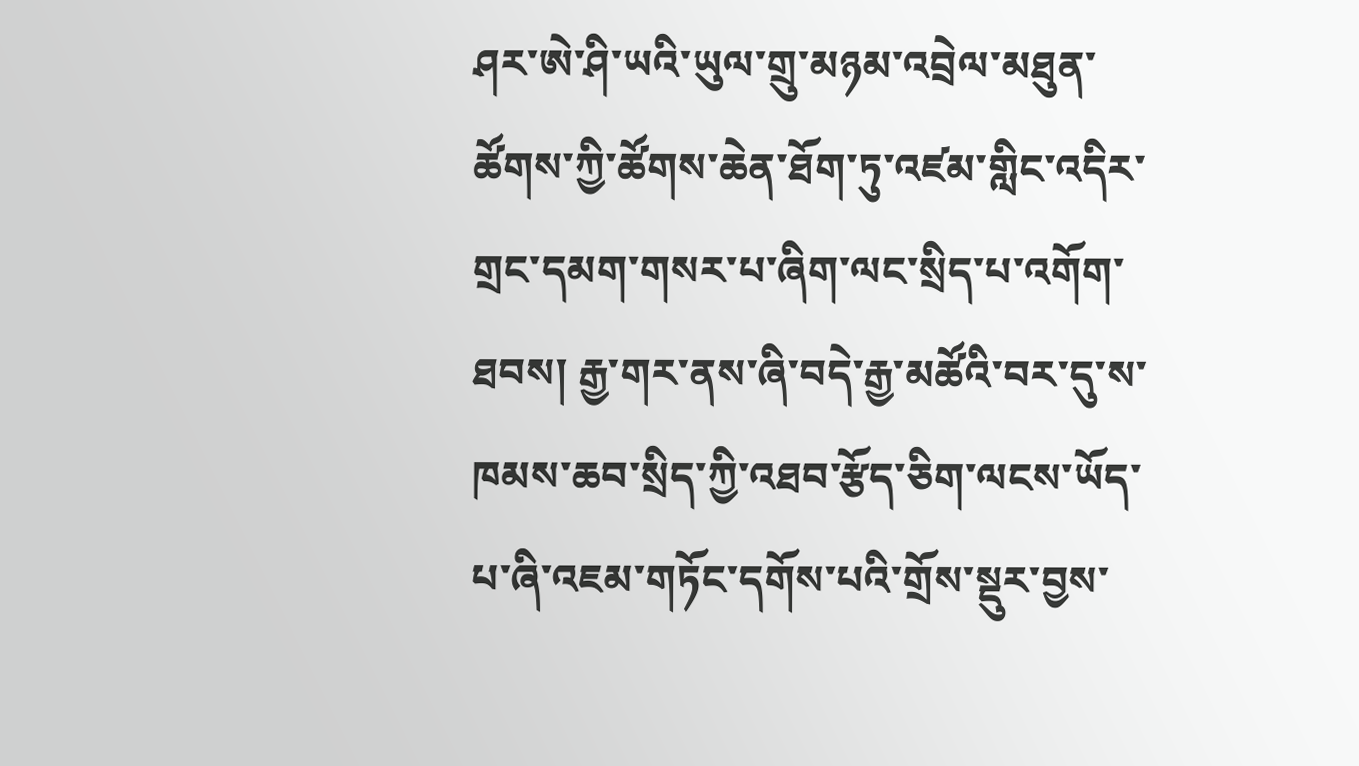ཤར་ཨེ་ཤི་ཡའི་ཡུལ་གྲུ་མཉམ་འབྲེལ་མཐུན་ཚོགས་ཀྱི་ཚོགས་ཆེན་ཐོག་ཏུ་འཛམ་གླིང་འདིར་གྲང་དམག་གསར་པ་ཞིག་ལང་སྲིད་པ་འགོག་ཐབས། རྒྱ་གར་ནས་ཞི་བདེ་རྒྱ་མཚོའི་བར་དུ་ས་ཁམས་ཆབ་སྲིད་ཀྱི་འཐབ་རྩོད་ཅིག་ལངས་ཡོད་པ་ཞི་འཇམ་གཏོང་དགོས་པའི་གྲོས་སྡུར་བྱས་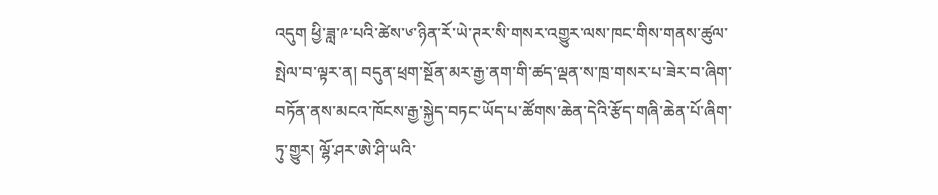འདུག ཕྱི་ཟླ་༩་པའི་ཚེས་༦་ཉིན་རོ་ཡེ་ཊར་སི་གསར་འགྱུར་ལས་ཁང་གིས་གནས་ཚུལ་སྤེལ་བ་ལྟར་ན། བདུན་ཕྲག་སྔོན་མར་རྒྱ་ནག་གི་ཚད་ལྡན་ས་ཁྲ་གསར་པ་ཟེར་བ་ཞིག་བཏོན་ནས་མངའ་ཁོངས་རྒྱ་སྐྱེད་བཏང་ཡོད་པ་ཚོགས་ཆེན་དེའི་རྩོད་གཞི་ཆེན་པོ་ཞིག་ཏུ་གྱུར། ལྷོ་ཤར་ཨེ་ཤི་ཡའི་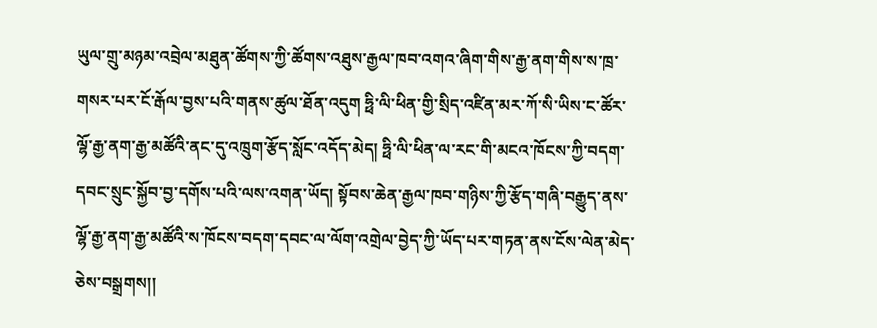ཡུལ་གྲུ་མཉམ་འབྲེལ་མཐུན་ཚོགས་ཀྱི་ཚོགས་འཐུས་རྒྱལ་ཁབ་འགའ་ཞིག་གིས་རྒྱ་ནག་གིས་ས་ཁྲ་གསར་པར་ངོ་རྒོལ་བྱས་པའི་གནས་ཚུལ་ཐོན་འདུག ཧྥི་ལི་ཕིན་གྱི་སྲིད་འཛིན་མར་ཀོ་སི་ཡིས་ང་ཚོར་ལྷོ་རྒྱ་ནག་རྒྱ་མཚོའི་ནང་དུ་འཁྲུག་རྩོད་སློང་འདོད་མེད། ཧྥི་ལི་ཕིན་ལ་རང་གི་མངའ་ཁོངས་ཀྱི་བདག་དབང་སྲུང་སྐྱོབ་བྱ་དགོས་པའི་ལས་འགན་ཡོད། སྟོབས་ཆེན་རྒྱལ་ཁབ་གཉིས་ཀྱི་རྩོད་གཞི་བརྒྱུད་ནས་ལྷོ་རྒྱ་ནག་རྒྱ་མཚོའི་ས་ཁོངས་བདག་དབང་ལ་ལོག་འགྲེལ་བྱེད་ཀྱི་ཡོད་པར་གཏན་ནས་ངོས་ལེན་མེད་ཅེས་བསྒྲགས།།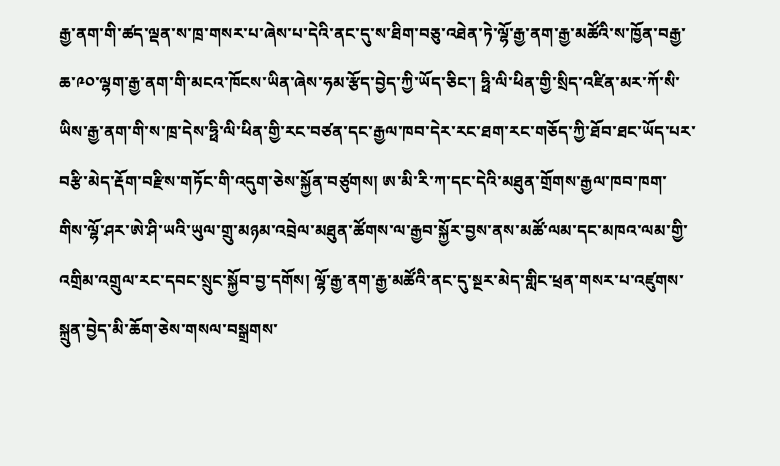རྒྱ་ནག་གི་ཚད་ལྡན་ས་ཁྲ་གསར་པ་ཞེས་པ་དེའི་ནང་དུ་ས་ཐིག་བཅུ་འཐེན་ཏེ་ལྷོ་རྒྱ་ནག་རྒྱ་མཚོའི་ས་ཁྱོན་བརྒྱ་ཆ་༩༠་ལྷག་རྒྱ་ནག་གི་མངའ་ཁོངས་ཡིན་ཞེས་ཧམ་རྩོད་བྱེད་ཀྱི་ཡོད་ཅིང་། ཧྥི་ལི་ཕིན་གྱི་སྲིད་འཛིན་མར་ཀོ་སི་ཡིས་རྒྱ་ནག་གི་ས་ཁྲ་དེས་ཧྥི་ལི་ཕིན་གྱི་རང་བཙན་དང་རྒྱལ་ཁབ་དེར་རང་ཐག་རང་གཅོད་ཀྱི་ཐོབ་ཐང་ཡོད་པར་བརྩི་མེད་རྡོག་བརྫིས་གཏོང་གི་འདུག་ཅེས་སྐྱོན་བཙུགས། ཨ་མི་རི་ཀ་དང་དེའི་མཐུན་གྲོགས་རྒྱལ་ཁབ་ཁག་གིས་ལྷོ་ཤར་ཨེ་ཤི་ཡའི་ཡུལ་གྲུ་མཉམ་འབྲེལ་མཐུན་ཚོགས་ལ་རྒྱབ་སྐྱོར་བྱས་ནས་མཚོ་ལམ་དང་མཁའ་ལམ་གྱི་འགྲིམ་འགྲུལ་རང་དབང་སྲུང་སྐྱོབ་བྱ་དགོས། ལྷོ་རྒྱ་ནག་རྒྱ་མཚོའི་ནང་དུ་སྔར་མེད་གླིང་ཕྲན་གསར་པ་འཛུགས་སྐྲུན་བྱེད་མི་ཆོག་ཅེས་གསལ་བསྒྲགས་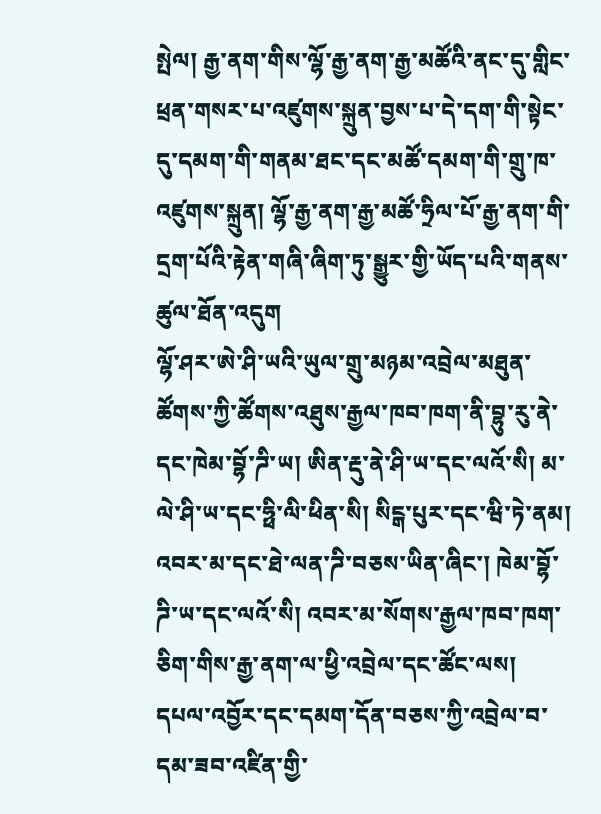སྤེལ། རྒྱ་ནག་གིས་ལྷོ་རྒྱ་ནག་རྒྱ་མཚོའི་ནང་དུ་གླིང་ཕྲན་གསར་པ་འཛུགས་སྐྲུན་བྱས་པ་དེ་དག་གི་སྟེང་དུ་དམག་གི་གནམ་ཐང་དང་མཚོ་དམག་གི་གྲུ་ཁ་འཛུགས་སྐྲུན། ལྷོ་རྒྱ་ནག་རྒྱ་མཚོ་ཧྲིལ་པོ་རྒྱ་ནག་གི་དྲག་པོའི་རྟེན་གཞི་ཞིག་ཏུ་སྒྱུར་གྱི་ཡོད་པའི་གནས་ཚུལ་ཐོན་འདུག
ལྷོ་ཤར་ཨེ་ཤི་ཡའི་ཡུལ་གྲུ་མཉམ་འབྲེལ་མཐུན་ཚོགས་ཀྱི་ཚོགས་འཐུས་རྒྱལ་ཁབ་ཁག་ནི་བྷུ་རུ་ནེ་དང་ཁེམ་བྷོ་ཌི་ཡ། ཨིན་རྡུ་ནེ་ཤི་ཡ་དང་ལའོ་སི། མ་ལེ་ཤི་ཡ་དང་ཧྥི་ལི་ཕིན་སི། སིངྒ་པུར་དང་ཝི་ཏེ་ནམ། འབར་མ་དང་ཐེ་ལན་ཌི་བཅས་ཡིན་ཞིང་། ཁེམ་བྷོ་ཌི་ཡ་དང་ལའོ་སི། འབར་མ་སོགས་རྒྱལ་ཁབ་ཁག་ཅིག་གིས་རྒྱ་ནག་ལ་ཕྱི་འབྲེལ་དང་ཚོང་ལས། དཔལ་འབྱོར་དང་དམག་དོན་བཅས་ཀྱི་འབྲེལ་བ་དམ་ཟབ་འཛིན་གྱི་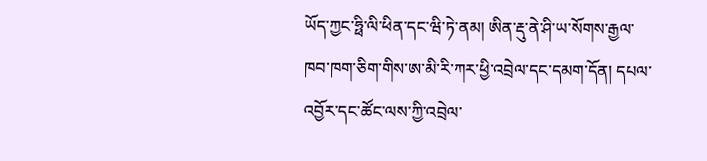ཡོད་ཀྱང་ཧྥི་ལི་ཕིན་དང་ཝི་ཏེ་ནམ། ཨིན་རྡུ་ནེ་ཤི་ཡ་སོགས་རྒྱལ་ཁབ་ཁག་ཅིག་གིས་ཨ་མི་རི་ཀར་ཕྱི་འབྲེལ་དང་དམག་དོན། དཔལ་འབྱོར་དང་ཚོང་ལས་ཀྱི་འབྲེལ་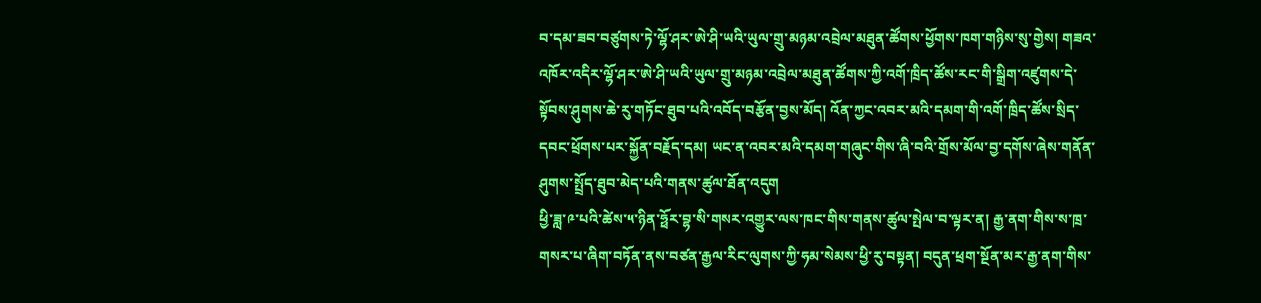བ་དམ་ཟབ་བཙུགས་ཏེ་ལྷོ་ཤར་ཨེ་ཤི་ཡའི་ཡུལ་གྲུ་མཉམ་འབྲེལ་མཐུན་ཚོགས་ཕྱོགས་ཁག་གཉིས་སུ་གྱེས། གཟའ་འཁོར་འདིར་ལྷོ་ཤར་ཨེ་ཤི་ཡའི་ཡུལ་གྲུ་མཉམ་འབྲེལ་མཐུན་ཚོགས་ཀྱི་འགོ་ཁྲིད་ཚོས་རང་གི་སྒྲིག་འཛུགས་དེ་སྟོབས་ཤུགས་ཆེ་རུ་གཏོང་ཐུབ་པའི་འབོད་བརྩོན་བྱས་མོད། འོན་ཀྱང་འབར་མའི་དམག་གི་འགོ་ཁྲིད་ཚོས་སྲིད་དབང་ཕྲོགས་པར་སྐྱོན་བརྗོད་དམ། ཡང་ན་འབར་མའི་དམག་གཞུང་གིས་ཞི་བའི་གྲོས་མོལ་བྱ་དགོས་ཞེས་གནོན་ཤུགས་སྤྲོད་ཐུབ་མེད་པའི་གནས་ཚུལ་ཐོན་འདུག
ཕྱི་ཟླ་༩་པའི་ཚེས་༥་ཉིན་ཧྥོར་བྷ་སི་གསར་འགྱུར་ལས་ཁང་གིས་གནས་ཚུལ་སྤེལ་བ་ལྟར་ན། རྒྱ་ནག་གིས་ས་ཁྲ་གསར་པ་ཞིག་བཏོན་ནས་བཙན་རྒྱལ་རིང་ལུགས་ཀྱི་ཧམ་སེམས་ཕྱི་རུ་བསྟན། བདུན་ཕྲག་སྔོན་མར་རྒྱ་ནག་གིས་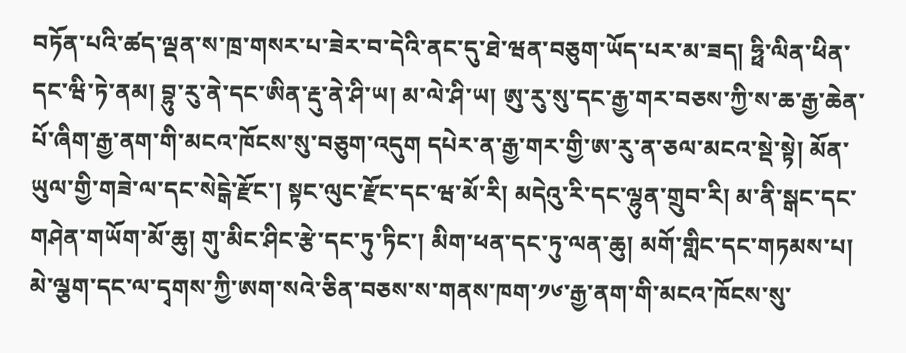བཏོན་པའི་ཚད་ལྡན་ས་ཁྲ་གསར་པ་ཟེར་བ་དེའི་ནང་དུ་ཐེ་ཝན་བཅུག་ཡོད་པར་མ་ཟད། ཧྥི་ལིན་ཕིན་དང་ཝི་ཏེ་ནམ། བྷུ་རུ་ནེ་དང་ཨིན་རྡུ་ནེ་ཤི་ཡ། མ་ལེ་ཤི་ཡ། ཨུ་རུ་སུ་དང་རྒྱ་གར་བཅས་ཀྱི་ས་ཆ་རྒྱ་ཆེན་པོ་ཞིག་རྒྱ་ནག་གི་མངའ་ཁོངས་སུ་བཅུག་འདུག དཔེར་ན་རྒྱ་གར་གྱི་ཨ་རུ་ན་ཅལ་མངའ་སྡེ་སྟེ། མོན་ཡུལ་གྱི་གཟེ་ལ་དང་སེངྒེ་རྫོང་། སྟང་ལུང་རྫོང་དང་ཝ་མོ་རི། མདེའུ་རི་དང་ལྷུན་གྲུབ་རི། མ་ནི་སྒང་དང་གཤེན་གཡོག་མོ་ཆུ། གུ་མིང་ཤིང་རྩེ་དང་ཏུ་ཏིང་། མིག་ཕན་དང་ཏུ་ལན་ཆུ། མགོ་གླིང་དང་གཏམས་པ། མེ་ལྕག་དང་ལ་དྭགས་ཀྱི་ཨག་སའེ་ཅིན་བཅས་ས་གནས་ཁག་༡༦་རྒྱ་ནག་གི་མངའ་ཁོངས་སུ་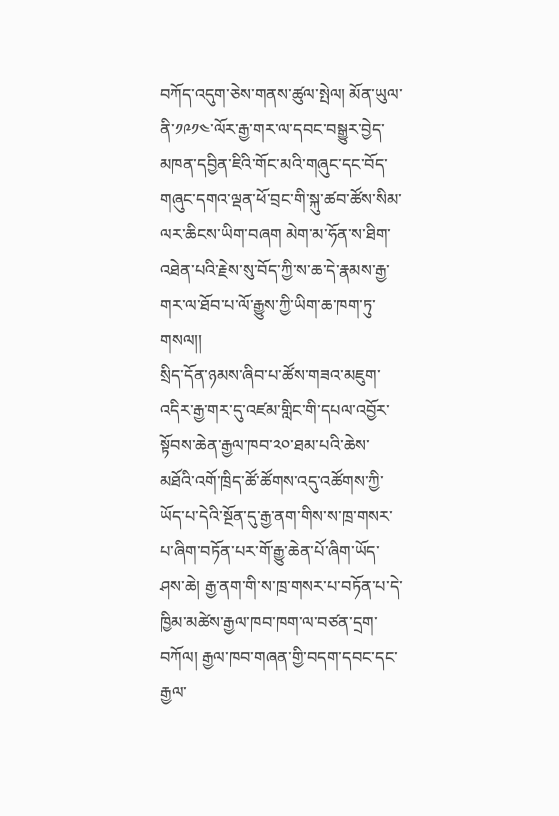བཀོད་འདུག་ཅེས་གནས་ཚུལ་སྤེལ། མོན་ཡུལ་ནི་༡༩༡༤་ལོར་རྒྱ་གར་ལ་དབང་བསྒྱུར་བྱེད་མཁན་དབྱིན་ཇིའི་གོང་མའི་གཞུང་དང་བོད་གཞུང་དགའ་ལྡན་ཕོ་བྲང་གི་སྐུ་ཚབ་ཚོས་སིམ་ལར་ཆིངས་ཡིག་བཞག མེག་མ་ཧོན་ས་ཐིག་འཐེན་པའི་རྗེས་སུ་བོད་ཀྱི་ས་ཆ་དེ་རྣམས་རྒྱ་གར་ལ་ཐོབ་པ་ལོ་རྒྱུས་ཀྱི་ཡིག་ཆ་ཁག་ཏུ་གསལ།།
སྲིད་དོན་ཉམས་ཞིབ་པ་ཚོས་གཟའ་མཇུག་འདིར་རྒྱ་གར་དུ་འཛམ་གླིང་གི་དཔལ་འབྱོར་སྟོབས་ཆེན་རྒྱལ་ཁབ་༢༠་ཐམ་པའི་ཆེས་མཐོའི་འགོ་ཁྲིད་ཚོ་ཚོགས་འདུ་འཚོགས་ཀྱི་ཡོད་པ་དེའི་སྔོན་དུ་རྒྱ་ནག་གིས་ས་ཁྲ་གསར་པ་ཞིག་བཏོན་པར་གོ་རྒྱུ་ཆེན་པོ་ཞིག་ཡོད་ཤས་ཆེ། རྒྱ་ནག་གི་ས་ཁྲ་གསར་པ་བཏོན་པ་དེ་ཁྱིམ་མཚེས་རྒྱལ་ཁབ་ཁག་ལ་བཙན་དྲག་བཀོལ། རྒྱལ་ཁབ་གཞན་གྱི་བདག་དབང་དང་རྒྱལ་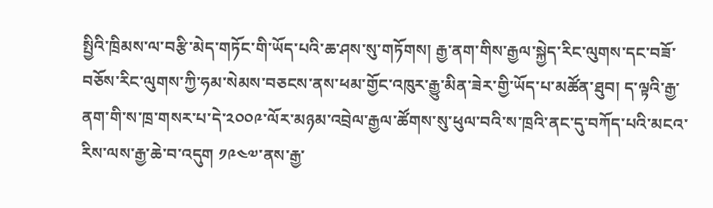སྤྱིའི་ཁྲིམས་ལ་བརྩི་མེད་གཏོང་གི་ཡོད་པའི་ཆ་ཤས་སུ་གཏོགས། རྒྱ་ནག་གིས་རྒྱལ་སྐྱེད་རིང་ལུགས་དང་བཟོ་བཅོས་རིང་ལུགས་ཀྱི་ཧམ་སེམས་བཅངས་ནས་ཕམ་གྱོང་འཁུར་རྒྱུ་མིན་ཟེར་གྱི་ཡོད་པ་མཚོན་ཐུབ། ད་ལྟའི་རྒྱ་ནག་གི་ས་ཁྲ་གསར་པ་དེ་༢༠༠༩་ལོར་མཉམ་འབྲེལ་རྒྱལ་ཚོགས་སུ་ཕུལ་བའི་ས་ཁྲའི་ནང་དུ་བཀོད་པའི་མངའ་རིས་ལས་རྒྱ་ཆེ་བ་འདུག ༡༩༤༧་ནས་རྒྱ་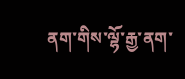ནག་གིས་ལྷོ་རྒྱ་ནག་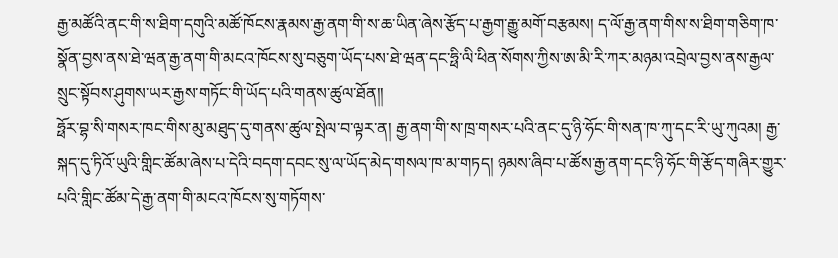རྒྱ་མཚོའི་ནང་གི་ས་ཐིག་དགུའི་མཚོ་ཁོངས་རྣམས་རྒྱ་ནག་གི་ས་ཆ་ཡིན་ཞེས་རྩོད་པ་རྒྱག་རྒྱུ་མགོ་བརྩམས། ད་ལོ་རྒྱ་ནག་གིས་ས་ཐིག་གཅིག་ཁ་སྣོན་བྱས་ནས་ཐེ་ཝན་རྒྱ་ནག་གི་མངའ་ཁོངས་སུ་བཅུག་ཡོད་པས་ཐེ་ཝན་དང་ཧྥི་ལི་ཕིན་སོགས་ཀྱིས་ཨ་མི་རི་ཀར་མཉམ་འབྲེལ་བྱས་ནས་རྒྱལ་སྲུང་སྟོབས་ཤུགས་ཡར་རྒྱས་གཏོང་གི་ཡོད་པའི་གནས་ཚུལ་ཐོན།།
ཧྥོར་བྷ་སི་གསར་ཁང་གིས་མུ་མཐུད་དུ་གནས་ཚུལ་སྤེལ་བ་ལྟར་ན། རྒྱ་ནག་གི་ས་ཁྲ་གསར་པའི་ནང་དུ་ཉི་ཧོང་གི་སན་ཁ་ཀུ་དང་རི་ཡུ་ཀུའམ། རྒྱ་སྐད་དུ་ཏིའོ་ཡུའི་གླིང་ཚོམ་ཞེས་པ་དེའི་བདག་དབང་སུ་ལ་ཡོད་མེད་གསལ་ཁ་མ་གཏད། ཉམས་ཞིབ་པ་ཚོས་རྒྱ་ནག་དང་ཉི་ཧོང་གི་རྩོད་གཞིར་གྱུར་པའི་གླིང་ཚོམ་དེ་རྒྱ་ནག་གི་མངའ་ཁོངས་སུ་གཏོགས་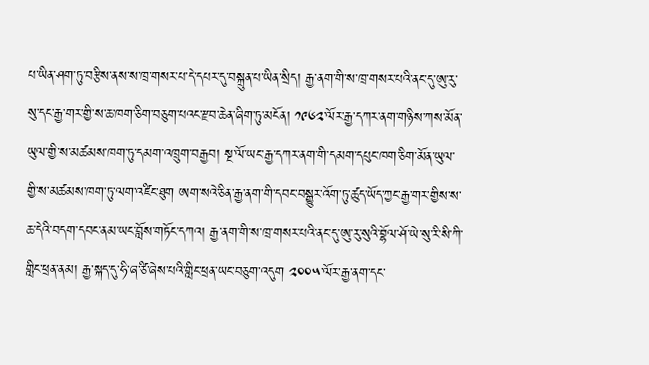པ་ཡིན་ཤག་ཏུ་བརྩིས་ནས་ས་ཁྲ་གསར་པ་དེ་དཔར་དུ་བསྐྲུན་པ་ཡིན་སྲིད། རྒྱ་ནག་གི་ས་ཁྲ་གསར་པའི་ནང་དུ་ཨུ་རུ་སུ་དང་རྒྱ་གར་གྱི་ས་ཆ་ཁག་ཅིག་བཅུག་པའང་རྫབ་ཆེན་ཞིག་ཏུ་མངོན། ༡༩༦༢་ལོར་རྒྱ་དཀར་ནག་གཉིས་ཀས་མོན་ཡུལ་གྱི་ས་མཚམས་ཁག་ཏུ་དམག་འཁྲུག་བརྒྱབ། སྔ་ལོ་ཡང་རྒྱ་དཀར་ནག་གི་དམག་དཔུང་ཁག་ཅིག་མོན་ཡུལ་གྱི་ས་མཚམས་ཁག་ཏུ་ལག་འཛིང་ཐུག ཨག་སའེ་ཅིན་རྒྱ་ནག་གི་དབང་བསྒྱུར་འོག་ཏུ་ཚུད་ཡོད་ཀྱང་རྒྱ་གར་གྱིས་ས་ཆ་དེའི་བདག་དབང་ནམ་ཡང་བློས་གཏོང་དཀའ། རྒྱ་ནག་གི་ས་ཁྲ་གསར་པའི་ནང་དུ་ཨུ་རུ་སུའི་བྷོལ་ཤོ་ཡེ་སུ་རི་སི་ཀི་གླིང་ཕྲན་ནམ། རྒྱ་སྐད་དུ་ཧི་ཞ་ཙི་ཞེས་པའི་གླིང་ཕྲན་ཡང་བཅུག་འདུག ༢༠༠༥་ལོར་རྒྱ་ནག་དང་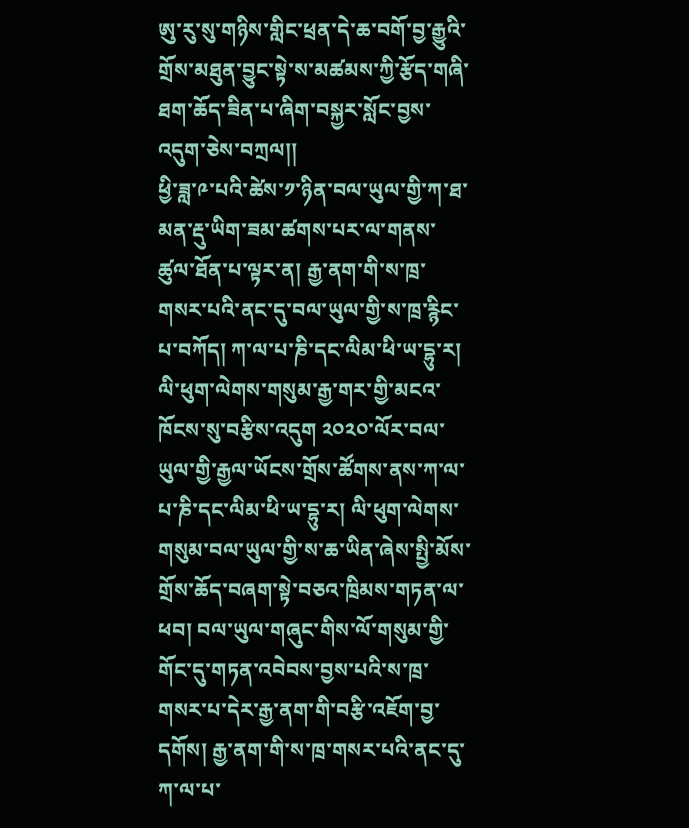ཨུ་རུ་སུ་གཉིས་གླིང་ཕྲན་དེ་ཆ་བགོ་བྱ་རྒྱུའི་གྲོས་མཐུན་བྱུང་སྟེ་ས་མཚམས་ཀྱི་རྩོད་གཞི་ཐག་ཆོད་ཟིན་པ་ཞིག་བསྐྱར་སློང་བྱས་འདུག་ཅེས་བཀྲལ།།
ཕྱི་ཟླ་༩་པའི་ཚེས་༡་ཉིན་བལ་ཡུལ་གྱི་ཀ་ཐ་མན་རྡུ་ཡིག་ཟམ་ཚགས་པར་ལ་གནས་ཚུལ་ཐོན་པ་ལྟར་ན། རྒྱ་ནག་གི་ས་ཁྲ་གསར་པའི་ནང་དུ་བལ་ཡུལ་གྱི་ས་ཁྲ་རྙིང་པ་བཀོད། ཀ་ལ་པ་ཎི་དང་ལིམ་ཕི་ཡ་དྷུ་ར། ལི་ཕུག་ལེགས་གསུམ་རྒྱ་གར་གྱི་མངའ་ཁོངས་སུ་བརྩིས་འདུག ༢༠༢༠་ལོར་བལ་ཡུལ་གྱི་རྒྱལ་ཡོངས་གྲོས་ཚོགས་ནས་ཀ་ལ་པ་ཎི་དང་ལིམ་ཕི་ཡ་དྷུ་ར། ལི་ཕུག་ལེགས་གསུམ་བལ་ཡུལ་གྱི་ས་ཆ་ཡིན་ཞེས་སྤྱི་མོས་གྲོས་ཆོད་བཞག་སྟེ་བཅའ་ཁྲིམས་གཏན་ལ་ཕབ། བལ་ཡུལ་གཞུང་གིས་ལོ་གསུམ་གྱི་གོང་དུ་གཏན་འབེབས་བྱས་པའི་ས་ཁྲ་གསར་པ་དེར་རྒྱ་ནག་གི་བརྩི་འཇོག་བྱ་དགོས། རྒྱ་ནག་གི་ས་ཁྲ་གསར་པའི་ནང་དུ་ཀ་ལ་པ་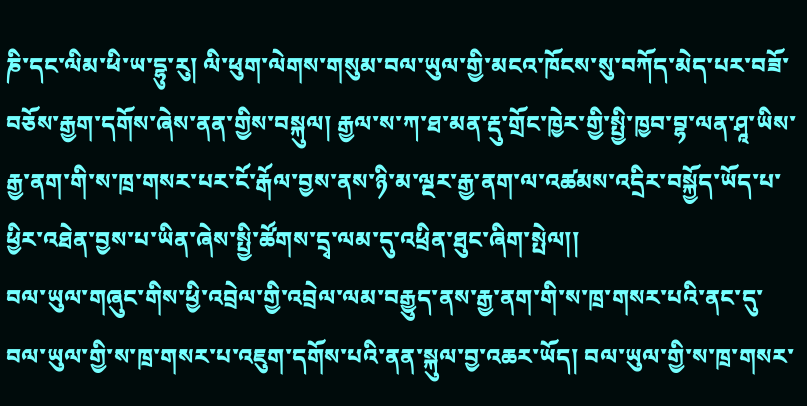ཎི་དང་ལིམ་ཕི་ཡ་དྷུ་རུ། ལི་ཕུག་ལེགས་གསུམ་བལ་ཡུལ་གྱི་མངའ་ཁོངས་སུ་བཀོད་མེད་པར་བཟོ་བཅོས་རྒྱག་དགོས་ཞེས་ནན་གྱིས་བསྐུལ། རྒྱལ་ས་ཀ་ཐ་མན་རྡུ་གྲོང་ཁྱེར་གྱི་སྤྱི་ཁྱབ་བྷ་ལན་ཤཱ་ཡིས་རྒྱ་ནག་གི་ས་ཁྲ་གསར་པར་ངོ་རྒོལ་བྱས་ནས་ཉི་མ་ལྔར་རྒྱ་ནག་ལ་འཚམས་འདྲིར་བསྐྱོད་ཡོད་པ་ཕྱིར་འཐེན་བྱས་པ་ཡིན་ཞེས་སྤྱི་ཚོགས་དྲྭ་ལམ་དུ་འཕྲིན་ཐུང་ཞིག་སྤེལ།།
བལ་ཡུལ་གཞུང་གིས་ཕྱི་འབྲེལ་གྱི་འབྲེལ་ལམ་བརྒྱུད་ནས་རྒྱ་ནག་གི་ས་ཁྲ་གསར་པའི་ནང་དུ་བལ་ཡུལ་གྱི་ས་ཁྲ་གསར་པ་འཇུག་དགོས་པའི་ནན་སྐུལ་བྱ་འཆར་ཡོད། བལ་ཡུལ་གྱི་ས་ཁྲ་གསར་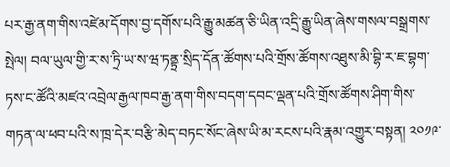པར་རྒྱ་ནག་གིས་འཛེམ་དོགས་བྱ་དགོས་པའི་རྒྱུ་མཚན་ཅི་ཡིན་འདྲི་རྒྱུ་ཡིན་ཞེས་གསལ་བསྒྲགས་སྤེལ། བལ་ཡུལ་གྱི་ར་ས་ཏྲི་ཡ་ས་ཝ་ཏནྟྲ་སྲིད་དོན་ཚོགས་པའི་གྲོས་ཚོགས་འཐུས་མི་བྷི་ར་ཇ་བྷག་ཏས་ང་ཚོའི་མཛའ་འབྲེལ་རྒྱལ་ཁབ་རྒྱ་ནག་གིས་བདག་དབང་ལྡན་པའི་གྲོས་ཚོགས་ཤིག་གིས་གཏན་ལ་ཕབ་པའི་ས་ཁྲ་དེར་བརྩི་མེད་བཏང་སོང་ཞེས་ཡི་མ་རངས་པའི་རྣམ་འགྱུར་བསྟན། ༢༠༡༩་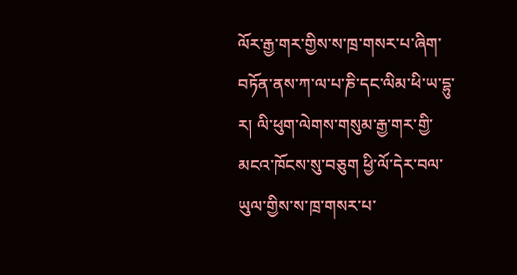ལོར་རྒྱ་གར་གྱིས་ས་ཁྲ་གསར་པ་ཞིག་བཏོན་ནས་ཀ་ལ་པ་ཎི་དང་ལིམ་ཕི་ཡ་དྷུ་ར། ལི་ཕུག་ལེགས་གསུམ་རྒྱ་གར་གྱི་མངའ་ཁོངས་སུ་བཅུག ཕྱི་ལོ་དེར་བལ་ཡུལ་གྱིས་ས་ཁྲ་གསར་པ་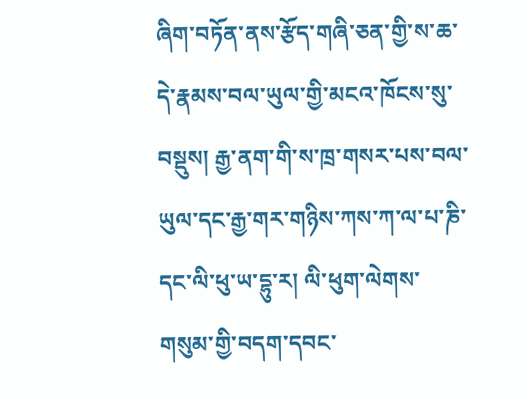ཞིག་བཏོན་ནས་རྩོད་གཞི་ཅན་གྱི་ས་ཆ་དེ་རྣམས་བལ་ཡུལ་གྱི་མངའ་ཁོངས་སུ་བསྡུས། རྒྱ་ནག་གི་ས་ཁྲ་གསར་པས་བལ་ཡུལ་དང་རྒྱ་གར་གཉིས་ཀས་ཀ་ལ་པ་ཎི་དང་ལི་ཕུ་ཡ་དྷུ་ར། ལི་ཕུག་ལེགས་གསུམ་གྱི་བདག་དབང་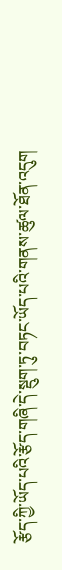རྩོད་ཀྱི་ཡོད་པའི་རྩོད་གཞི་དེ་སྡུག་ཏུ་བཏང་ཡོད་པའི་གནས་ཚུལ་ཐོན་འདུག